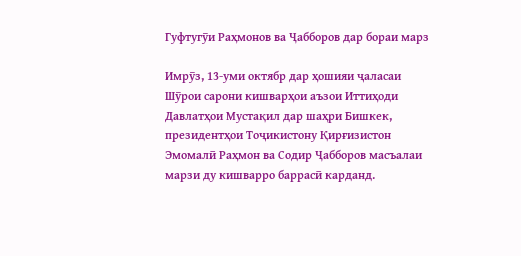Гуфтугӯи Раҳмонов ва Ҷабборов дар бораи марз

Имрӯз, 13-уми октябр дар ҳошияи ҷаласаи Шӯрои сарони кишварҳои аъзои Иттиҳоди Давлатҳои Мустақил дар шаҳри Бишкек, президентҳои Тоҷикистону Қирғизистон Эмомалӣ Раҳмон ва Содир Ҷабборов масъалаи марзи ду кишварро баррасӣ карданд.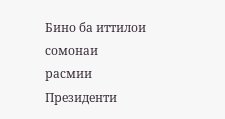Бино ба иттилои сомонаи расмии Президенти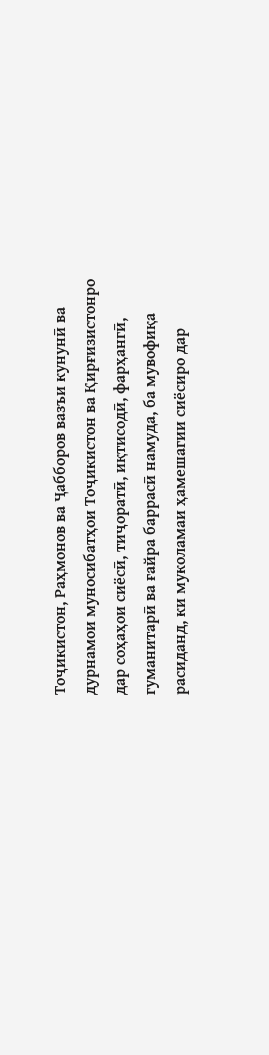Тоҷикистон, Раҳмонов ва Ҷабборов вазъи кунунӣ ва дурнамои муносибатҳои Тоҷикистон ва Қирғизистонро дар соҳаҳои сиёсӣ, тиҷоратӣ, иқтисодӣ, фарҳангӣ, гуманитарӣ ва ғайра баррасӣ намуда, ба мувофиқа расиданд, ки муколамаи ҳамешагии сиёсиро дар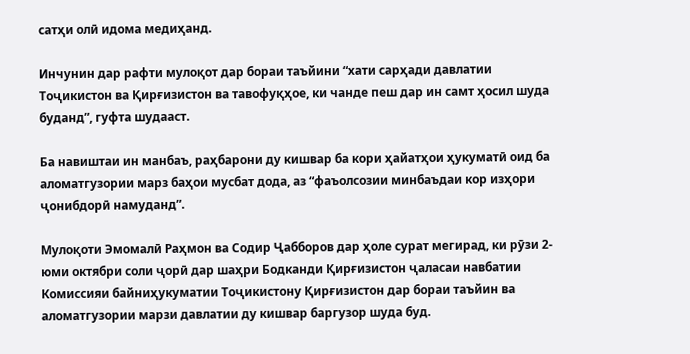сатҳи олӣ идома медиҳанд.

Инчунин дар рафти мулоқот дар бораи таъйини “хати сарҳади давлатии Тоҷикистон ва Қирғизистон ва тавофуқҳое, ки чанде пеш дар ин самт ҳосил шуда буданд”, гуфта шудааст.

Ба навиштаи ин манбаъ, раҳбарони ду кишвар ба кори ҳайатҳои ҳукуматӣ оид ба аломатгузории марз баҳои мусбат дода, аз “фаъолсозии минбаъдаи кор изҳори ҷонибдорӣ намуданд”.

Мулоқоти Эмомалӣ Раҳмон ва Содир Ҷабборов дар ҳоле сурат мегирад, ки рӯзи 2-юми октябри соли ҷорӣ дар шаҳри Бодканди Қирғизистон ҷаласаи навбатии Комиссияи байниҳукуматии Тоҷикистону Қирғизистон дар бораи таъйин ва аломатгузории марзи давлатии ду кишвар баргузор шуда буд.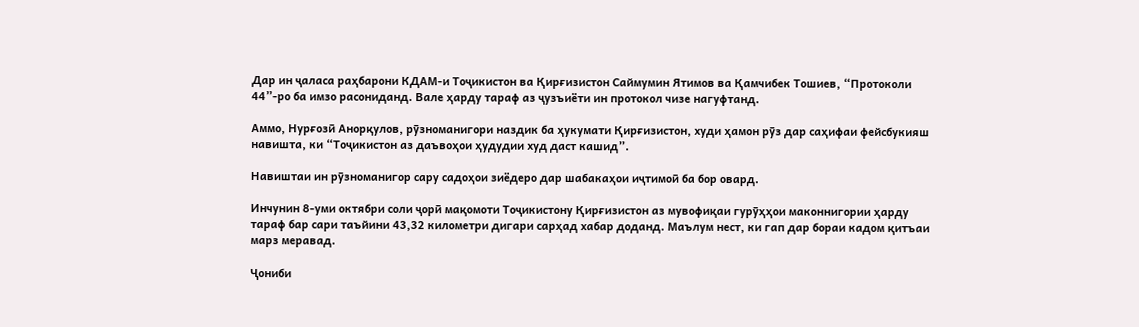Дар ин ҷаласа раҳбарони КДАМ-и Тоҷикистон ва Қирғизистон Саймумин Ятимов ва Қамчибек Тошиев, “Протоколи 44”-ро ба имзо расониданд. Вале ҳарду тараф аз ҷузъиёти ин протокол чизе нагуфтанд.

Аммо, Нурғозӣ Анорқулов, рӯзноманигори наздик ба ҳукумати Қирғизистон, худи ҳамон рӯз дар саҳифаи фейсбукияш навишта, ки “Тоҷикистон аз даъвоҳои ҳудудии худ даст кашид”.

Навиштаи ин рӯзноманигор сару садоҳои зиёдеро дар шабакаҳои иҷтимоӣ ба бор овард.

Инчунин 8-уми октябри соли ҷорӣ мақомоти Тоҷикистону Қирғизистон аз мувофиқаи гурӯҳҳои маконнигории ҳарду тараф бар сари таъйини 43,32 километри дигари сарҳад хабар доданд. Маълум нест, ки гап дар бораи кадом қитъаи марз меравад.

Ҷониби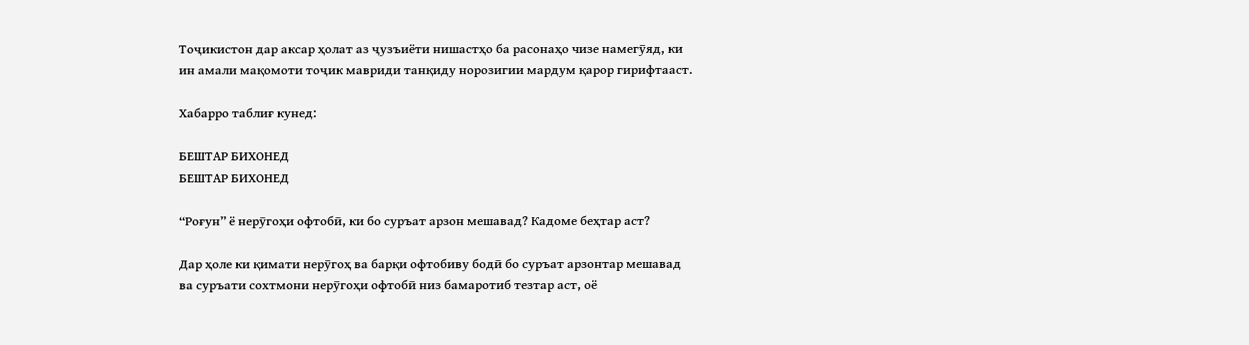Тоҷикистон дар аксар ҳолат аз ҷузъиёти нишастҳо ба расонаҳо чизе намегӯяд, ки ин амали мақомоти тоҷик мавриди танқиду норозигии мардум қарор гирифтааст.

Хабарро таблиғ кунед:

БЕШТАР БИХОНЕД
БЕШТАР БИХОНЕД

“Роғун” ё нерӯгоҳи офтобӣ, ки бо суръат арзон мешавад? Кадоме беҳтар аст?

Дар ҳоле ки қимати нерӯгоҳ ва барқи офтобиву бодӣ бо суръат арзонтар мешавад ва суръати сохтмони нерӯгоҳи офтобӣ низ бамаротиб тезтар аст, оё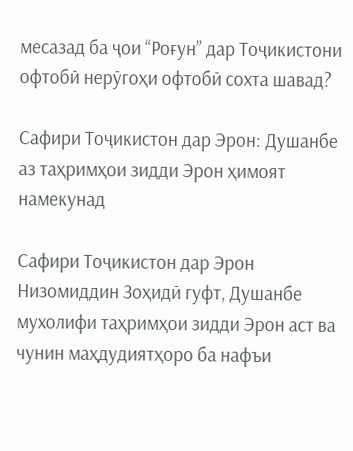месазад ба ҷои “Роғун” дар Тоҷикистони офтобӣ нерӯгоҳи офтобӣ сохта шавад?

Сафири Тоҷикистон дар Эрон: Душанбе аз таҳримҳои зидди Эрон ҳимоят намекунад

Сафири Тоҷикистон дар Эрон Низомиддин Зоҳидӣ гуфт, Душанбе мухолифи таҳримҳои зидди Эрон аст ва чунин маҳдудиятҳоро ба нафъи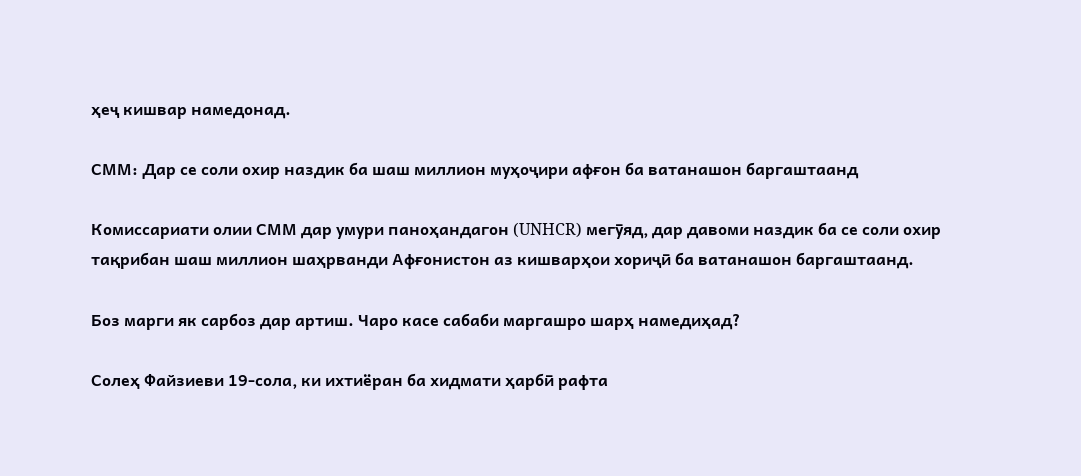ҳеҷ кишвар намедонад.

СММ: Дар се соли охир наздик ба шаш миллион муҳоҷири афғон ба ватанашон баргаштаанд

Комиссариати олии СММ дар умури паноҳандагон (UNHCR) мегӯяд, дар давоми наздик ба се соли охир тақрибан шаш миллион шаҳрванди Афғонистон аз кишварҳои хориҷӣ ба ватанашон баргаштаанд.

Боз марги як сарбоз дар артиш. Чаро касе сабаби маргашро шарҳ намедиҳад?

Солеҳ Файзиеви 19-сола, ки ихтиёран ба хидмати ҳарбӣ рафта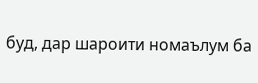буд, дар шароити номаълум ба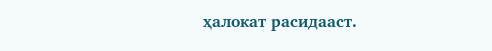ҳалокат расидааст.